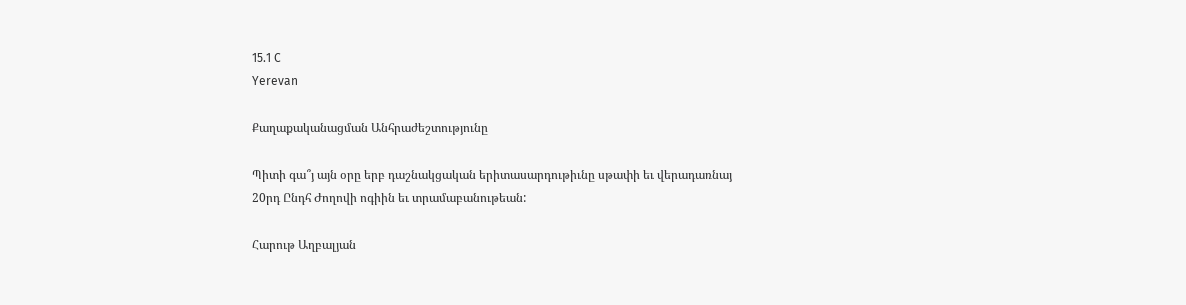15.1 C
Yerevan

Քաղաքականացման Անհրաժեշտությունը

Պիտի գա՞յ այն օրը երբ դաշնակցական երիտասարդութիւնը սթափի եւ վերադառնայ 20րդ Ընդհ Ժողովի ոգիին եւ տրամաբանութեան:

Հարութ Աղբալյան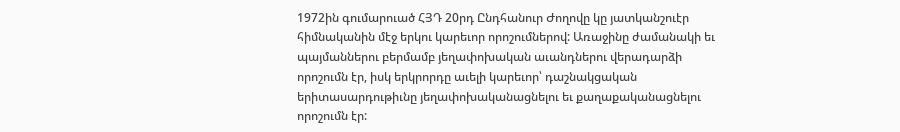1972ին գումարուած ՀՅԴ 20րդ Ընդհանուր Ժողովը կը յատկանշուէր հիմնականին մէջ երկու կարեւոր որոշումներով: Առաջինը ժամանակի եւ պայմաններու բերմամբ յեղափոխական աւանդներու վերադարձի որոշումն էր, իսկ երկրորդը աւելի կարեւոր՝ դաշնակցական երիտասարդութիւնը յեղափոխականացնելու եւ քաղաքականացնելու որոշումն էր: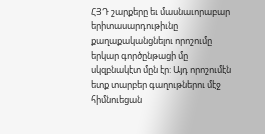ՀՅԴ շարքերը եւ մասնաւորաբար երիտասարդութիւնը քաղաքականցնելու որոշումը երկար գործընթացի մը սկզբնակէտ մըն էր: Այդ որոշումէն ետք տարբեր գաղութներու մէջ հիմնուեցան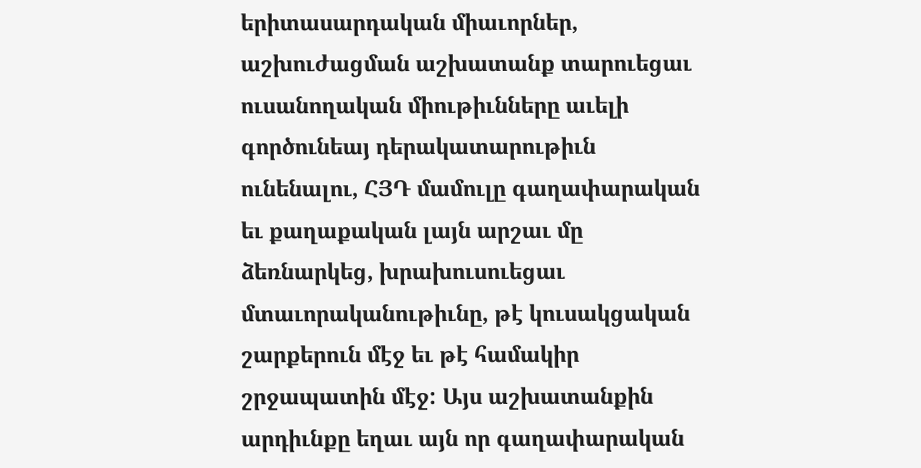երիտասարդական միաւորներ, աշխուժացման աշխատանք տարուեցաւ ուսանողական միութիւնները աւելի գործունեայ դերակատարութիւն ունենալու, ՀՅԴ մամուլը գաղափարական եւ քաղաքական լայն արշաւ մը ձեռնարկեց, խրախուսուեցաւ մտաւորականութիւնը, թէ կուսակցական շարքերուն մէջ եւ թէ համակիր շրջապատին մէջ: Այս աշխատանքին արդիւնքը եղաւ այն որ գաղափարական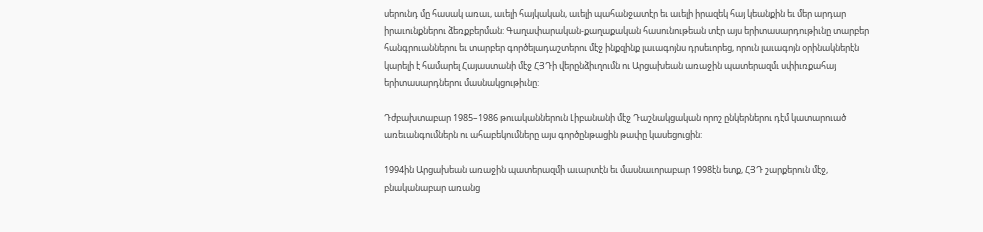սերունդ մը հասակ առաւ, աւելի հայկական, աւելի պահանջատէր եւ աւելի իրազեկ հայ կեանքին եւ մեր արդար իրաւունքներու ձեռքբերման: Գաղափարական-քաղաքական հասունութեան տէր այս երիտասարդութիւնը տարբեր հանգրուաններու եւ տարբեր գործելադաշտերու մէջ ինքզինք լաւագոյնս դրսեւորեց, որուն լաւագոյն օրինակներէն կարելի է համարել Հայաստանի մէջ ՀՅԴի վերընձիւղումն ու Արցախեան առաջին պատերազմւ սփիւռքահայ երիտասարդներու մասնակցութիւնը:

Դժբախտաբար 1985–1986 թուականներուն Լիբանանի մէջ Դաշնակցական որոշ ընկերներու դէմ կատարուած առեւանգումներն ու ահաբեկումները այս գործընթացին թափը կասեցուցին:

1994ին Արցախեան առաջին պատերազմի աւարտէն եւ մասնաւորաբար 1998էն ետք, ՀՅԴ շարքերուն մէջ, բնականաբար առանց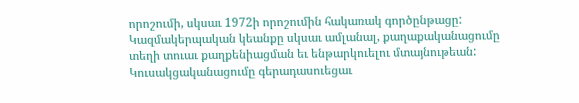որոշումի, սկսաւ 1972ի որոշումին հակառակ գործընթացը: Կազմակերպական կեանքը սկսաւ ամլանալ, քաղաքականացումը տեղի տուաւ քաղքենիացման եւ ենթարկուելու մտայնութեան: Կուսակցականացումը գերադասուեցաւ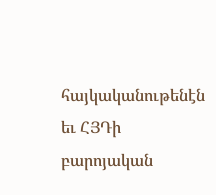հայկականութենէն եւ ՀՅԴի բարոյական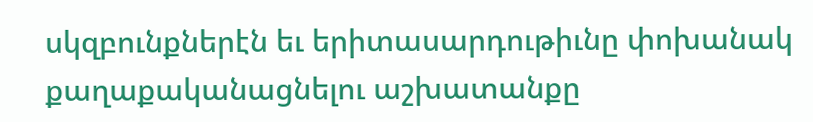սկզբունքներէն եւ երիտասարդութիւնը փոխանակ քաղաքականացնելու աշխատանքը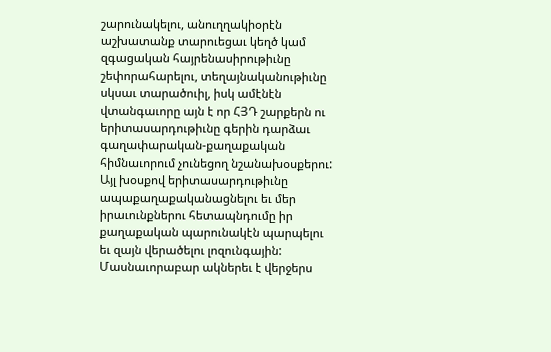շարունակելու, անուղղակիօրէն աշխատանք տարուեցաւ կեղծ կամ զգացական հայրենասիրութիւնը շեփորահարելու, տեղայնականութիւնը սկսաւ տարածուիլ, իսկ ամէնէն վտանգաւորը այն է որ ՀՅԴ շարքերն ու երիտասարդութիւնը գերին դարձաւ գաղափարական-քաղաքական հիմնաւորում չունեցող նշանախօսքերու: Այլ խօսքով երիտասարդութիւնը ապաքաղաքականացնելու եւ մեր իրաւունքներու հետապնդումը իր քաղաքական պարունակէն պարպելու եւ զայն վերածելու լոզունգային: Մասնաւորաբար ակներեւ է վերջերս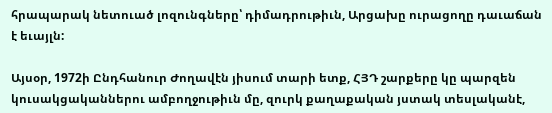հրապարակ նետուած լոզունգները՝ դիմադրութիւն, Արցախը ուրացողը դաւաճան է եւայլն:

Այսօր, 1972ի Ընդհանուր Ժողավէն յիսում տարի ետք, ՀՅԴ շարքերը կը պարզեն կուսակցականներու ամբողջութիւն մը, զուրկ քաղաքական յստակ տեսլականէ,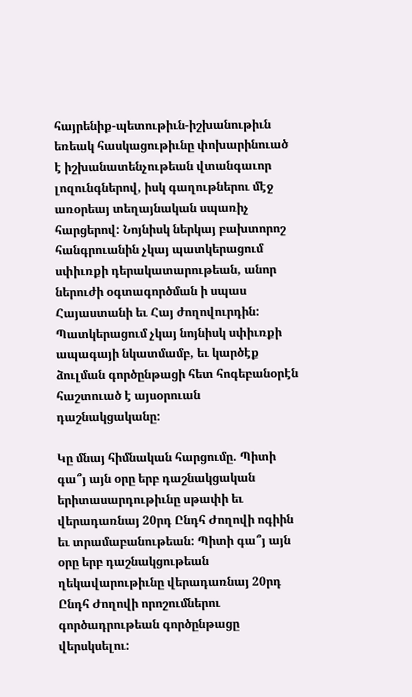հայրենիք-պետութիւն-իշխանութիւն եռեակ հասկացութիւնը փոխարինուած է իշխանատենչութեան վտանգաւոր լոզունգներով, իսկ գաղութներու մէջ առօրեայ տեղայնական սպառիչ հարցերով: Նոյնիսկ ներկայ բախտորոշ հանգրուանին չկայ պատկերացում սփիւռքի դերակատարութեան, անոր ներուժի օգտագործման ի սպաս Հայաստանի եւ Հայ ժողովուրդին: Պատկերացում չկայ նոյնիսկ սփիւռքի ապագայի նկատմամբ, եւ կարծէք ձուլման գործընթացի հետ հոգեբանօրէն հաշտուած է այսօրուան դաշնակցականը:

Կը մնայ հիմնական հարցումը. Պիտի գա՞յ այն օրը երբ դաշնակցական երիտասարդութիւնը սթափի եւ վերադառնայ 20րդ Ընդհ Ժողովի ոգիին եւ տրամաբանութեան: Պիտի գա՞յ այն օրը երբ դաշնակցութեան ղեկավարութիւնը վերադառնայ 20րդ Ընդհ Ժողովի որոշումներու գործադրութեան գործընթացը վերսկսելու: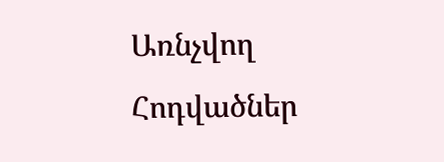Առնչվող Հոդվածներ